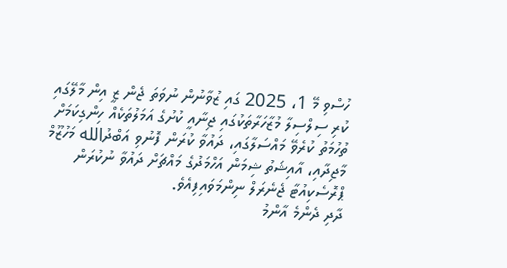ހުސްވި މޭ 1، 2025 ގައި ޒުވާނުން ނުވަތަ ޖެން ޒީ އިން މާލޭގައި ކުރި ސިލްސިލާ މުޒާހަރާތަކުގައި ޖިނާއީ ކުށުގެ އަމަލުތަކެއް ހިންގިކަމަށް ތުހުމަތު ކުރެވޭ މައްސަލާގައި، ދައުވާ ކުރަން ފޮނުވި އަބްދުالله މަހުޒޫމް މާޖިދާއި، އާއިޝަތު ޝިމަން އަހްމަދުގެ މައްޗަށް ދައުވާ ނުކުރަން ޕްރޮސެކިއުޓާ ޖެނެރަލް ނިންމަވައިފިއެވެ.
ދާދި ދެންމެ އާންމު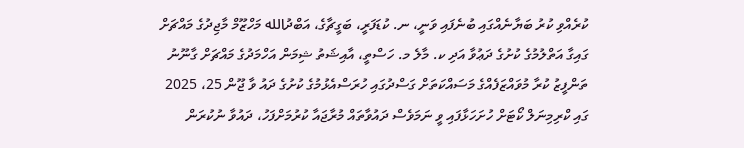ކުރެއްވި ކުރު ބަޔާނެއްގައި ބުނެފައި ވަނީ، ނ. ކުޑަފަރީ، ބަގީޗާގެ، އަބްދުالله މަހްޒޫމް މާޖިދުގެ މައްޗަށް ގައިގާ އަތްލުމުގެ ކުށުގެ ދަޢުވާ އަދި ކ. މާލެ މ. ހަސްތީ، އާއިޝަތު ޝިމަން އަހްމަދުގެ މައްޗަށް ގާނޫނު ތަންފީޒު ކުރާ މުވައްޒަފެއްގެ މަސައްކަތަށް ގަސްދުގައި ހުރަސްއެޅުމުގެ ކުށުގެ ދައު ވާ ޖޫން 25، 2025 ގައި ކްރިމިނަލް ކޯޓަށް ހުށަހަޅާފައި ވީ ނަމަވެސް ދައުވާތައް މުރާޖައާ ކުރުމަށްފަހު، ދައުވާ ނުކުރަން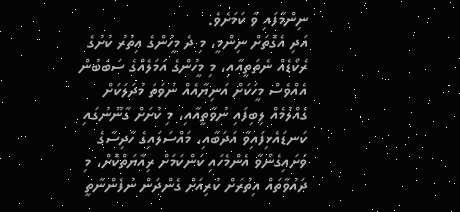ނިންމާފައި ވާ ކަމަށެވެ.
އަދި އެގޮތަށް ނިންމީ، މި ދެ މީހުންގެ އިތުރު ކުށުގެ ރެކޯޑެއް ނެތަތީއާއި، މި މީހުންގެ އަމަލެއްގެ ސަބަބުން އެއްވެސް މީހަކަށް އަނިޔާއެއް ނުވަތަ މުދަލަކަށް ގެއްލުމެއް ލިބިފައި ނުވާތީއާއި، މި ކުށަށް ގާނޫނުގައި ކަނޑައެޅިފައިވާ އަދަބާއި، މައްސަލައިގެ ހާދިސާގެ ވަށައިގެންވާ އެންމެހައި ކަންކަމަށް ރިއާޔަތްކޮށް، މި ދައުވާތައް އިތުރަށް ކުރިއަށް ގެންދަން ނުފެންނާތީ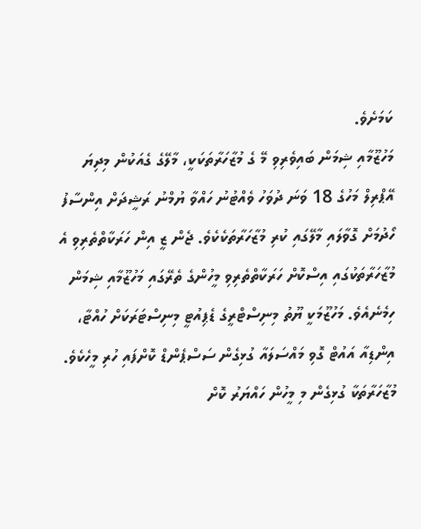ކަމަށެވެ.
މަހުޒޫމާއި ޝިމަން ބައިވެރިވި މޭ ގެ މުޒާހަރާތަކަކީ، މާލޭގެ ގެއަކުން މިދިޔަ އޭޕްރިލް މަހުގެ 18 ވަނަ ދުވަހު ވެއްޓުނު ހައްވާ ޔުމްނު ރަޝީދަށް އިންސާފު ހޯދުމަށް ގޮވާލައި މާލޭގައި ކުރި މުޒާހަރާތަކެކެވެ. ޖެން ޒީ އިން ހަރަކާތްތެރިވި އެ މުޒާހަރާތަކުގައި އިސްކޮށް ހަރަކާތްތެރިވި މީހުންގެ ތެރޭގައި މަހުޒޫމާއި ޝިމަން ހިމެނެއެވެ. މަހުޒޫމަކީ ޔޫތު މިނިސްޓްރީގެ ޑެޕިއުޓީ މިނިސްޓަރަކަށް ހުއްޓާ، އިންޑިއާ އައުޓް ގޮވި މައްސަލައާ ގުޅިގެން ސަސްޕެންޑް ކޮށްފައި ހުރި މީހެކެވެ.
މުޒާހަރާތަކާ ގުޅިގެން މި މީހުން ހައްޔަރު ކޮށް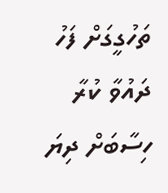ތަހުގީގަށް ފަހު ދައުވާ ކުރާ ހިސާބަށް ދިޔަ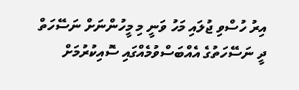އިރު ހުސްވި ޖުލައި މަހު ވަނީ މި މީހުންނަށް ނަސޭހަތް ދީ ނަސޭހަތުގެ އެއްބަސްވުމެއްގައި ސޮއިކުރުމަށް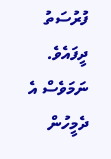ފުރުސަތު ދީފައެވެ. ނަމަވެސް އެ ދެމީހުން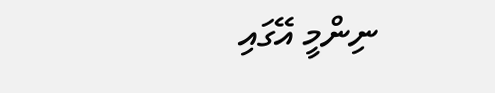ނިންމީ އޭގައި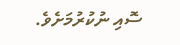ސޮއި ނުކުރުމަށެވެ.